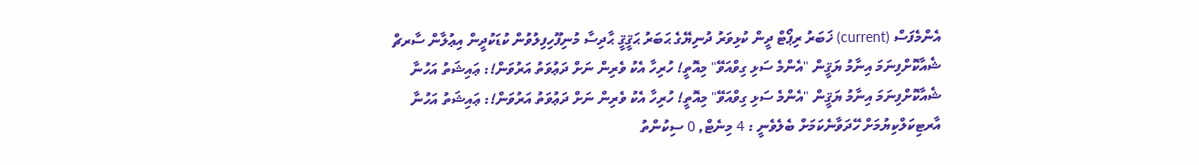އެންމެފަސް (current) ޚަބަރު ރިޕޯޓް ދީން ކުޅިވަރު ދުނިޔޭގެ ޙަބަރު ޙަޤީޤީ ޙާދިސާ މުނިފޫހިފިލުވުން ކުޑަކުދީން އިޢުލާން ސާރޗް
ޝެއާކޮށްފިނަމަ އިނާމު ޔަޤީން "އެންމެ ސަޅި ގިވްއަވޭ" މިއޮތީ! ހުރިހާ އެކު ވެރިން ނަށް ދަޢުވަތު އަރުވަން!: ޢައިޝަތު އަހުނާ
ޝެއާކޮށްފިނަމަ އިނާމު ޔަޤީން "އެންމެ ސަޅި ގިވްއަވޭ" މިއޮތީ! ހުރިހާ އެކު ވެރިން ނަށް ދަޢުވަތު އަރުވަން!: ޢައިޝަތު އަހުނާ
އާރޓިކަލްކިޔުމަށް ހޭދަވާނެކަމަށް ބެލެވެނީ : 4 މިނެޓް, 0 ސިކުންތު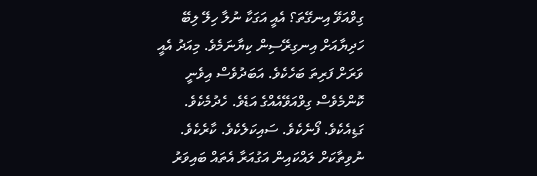ގިވްއަވޭ އިނގޭތަ؟ އެއީ އަގަކާ ނުލާ ހިލޭ ލިބޭ ހަދިޔާއަށް އިނގިރޭސިން ކިޔާނަމެވެ. މިއަދު އެއީ ވަރަށް ފަރިތަ ބަހެކެވެ. އަބަދުވެސް އިވެނީ ކޮންމެވެސް ގިވްއަވޭއެއްގެ އަޑެވެ. ހެދުމެކެވެ. ގަޑިއެކެވެ. ފޯނެކެވެ. ސައިކަލެކެވެ. ކާރެކެވެ. ނުވިތާކަށް ލައްކައިން އަގުއަރާ އެތައް ބައިވަރު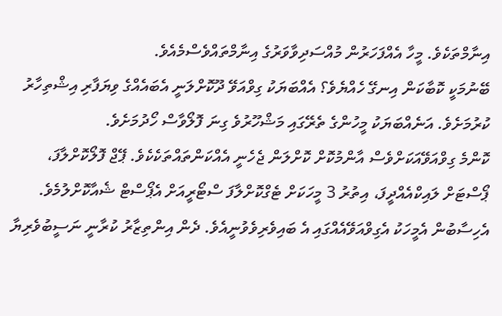އިނާމްތަކެވެ. މީހާ އެއްފަހަރުން މުއްސަދިވާވަރުގެ އިނާމްތައްވެސްމެއެވެ.
ބޭނުމަކީ ކޮބާކަން އިނގޭ ހެއްޔެވެ؟ އެއްބަޔަކު ގިވްއަވޭ ދޫކޮށްލަނީ އެބައެއްގެ ވިޔަފާރި އިޝްތިހާރު ކުރުމަށެވެ. އަނެއްބަޔަކު މީހުންގެ ތެރޭގައި މަޝްހޫރުވެ ގިނަ ފޮލޯވާސް ހޯދުމަށެވެ.
ކޮންމެ ގިވްއަވޭއަކަށްވެސް އާންމުކޮށް ކޮށްލަން ޖެހެނީ އެއްކަންތައްތަކެކެވެ. ޕޭޖް ފޮލޯކޮށްލާފަ، ޕޯސްޓަށް ލައިކްއެއްދީފަ، އިތުރު 3 މީހަކަށް ޓެގްކޮށްލާފަ ސްޓޯރީއަށް އެޕޯސްޓް ޝެއާކޮށްލުމެވެ. އެހިސާބުން އެމީހަކު އެގިވްއަވޭއެއްގައި އެ ބައިވެރިވެވުނީއެވެ. ދެން އިންތިޒާރު ކުރާނީ ނަސީބުވެރިޔާ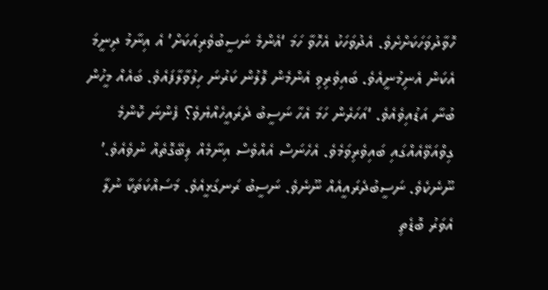ހޮވާދުވަހަކަށްށެވެ. އެދުވަހަކު އެހޮވާ ހަމަ ‘އެންމެ ނަސީބުވެރިއަކަށް’ އެ އިނާމު ދިނީމަ އެކަން އެނިމުނީއެވެ. ބައިވެރިވި އެންމެން ލޮލުން ކަރުނަ ހިލުވާލާފައެވެ. ބައެއް މީހުން ބުނާ އަޑުއިވެއެވެ. ‘އަހަރެން ހަމަ އެހާ ނަސީބު ދެރައީހެއްޔެވެ؟ ފެންނަ ކޮންމެ ގިވްއަވޭއެއްގައި ބައިވެރިވަމެވެ. އެހެނަސް އެއްވެސް އިނާމެއް ލިބޭގޮތެއް ނުވެއެވެ.’
ނޫނެކެވެ. ނަސީބުދެރައީއެއް ނޫނެވެ. ނަސީބު ރަނގަޅީއެވެ. މަސައްކަތަކާ ނުލާ އެވަރު ބޮޑެތި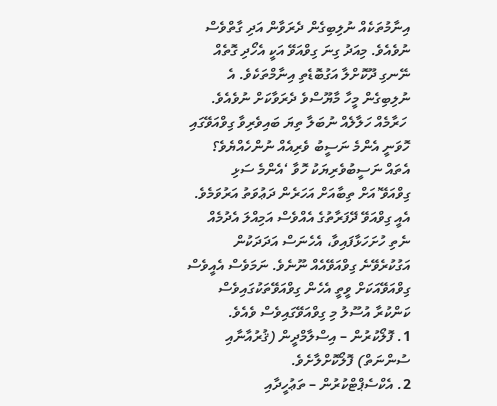އިނާމުތަކެއް ނުލިބިގެން ދެރަވާން އަދި ގާތްވެސް ނުވެއެވެ. މިއަދު ގިނަ ގިވްއަވޭ އަކީ އެހޯދި ގޮތެއް ނޭނގި ދޫކޮށްލާ އަގުބޮޑެތި އިނާމްތަކެވެ. އެ ނުލިބިގެން މީހާ މާޔޫސްވެ ދެރަވާކަށް ނުވެއެވެ.
 ހަރާމެއް ހަލާލެއް ނުބަލާ ތިޔަ ބައިވެރިވާ ގިވްއަވޭގައި ހޮވަނީ އެންމެ ނަސީބު ވެރިއެއް ނުންހެއްޔެވެ؟ އެތައް ނަސީބުވެރިޔަކު ހޮވާ ‘އެންމެ ސަޅި ގިވްއަވޭ’އަށް ތިބާއަށް އަހަރެން ދަޢުވަތު އަރުވަމެވެ. އެއީ ގިވްއަވޭ ދޭފަރާތުގެ އެއްވެސް އަމިއްލަ އެދުމެއް ނެތި ހުށަހަޅާފައިވާ، އެހެނަސް އަދަދަކުން އަގުކުރެވޭނެ ގިވްއަވޭއެއް ނޫނެވެ. ނަމަވެސް އެއީވެސް ގިވްއަވޭއަކަށް ވީތީ އެހެން ގިވްއަވޭތަކުގައިވެސް ކަންކުރާ އުސޫލު މި ގިވްއަވޭގައިވެސް ވެއެވެ.
1. ފޮލޯކުރުން – އިސްލާމްދީން (ޤުރުއާނާއި ސުންނަތް) ފޮލޯކޮށްލާށެވެ.
2. އެކްސެޕްޓްކުރުން – ތަޢުހީދާއި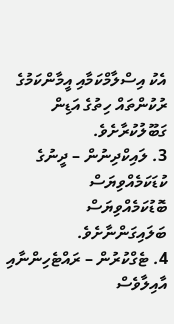އެކު އިސްލާމްކަމާއި އީމާންކަމުގެ ރުކުންތައް ހިތުގެ އަޑިން ގަބޫލުކުރާށެވެ.
3. ލައިކްދިނުން – ދީނުގެ ކުޑަކަމެއްވިޔަސް ބޮޑުކަމެއްވިޔަސް
ބަލައިގަންނާށެވެ.
4. ޓެގްކުރުން – ރައްޓެހިންނާއި އާއިލާވެސް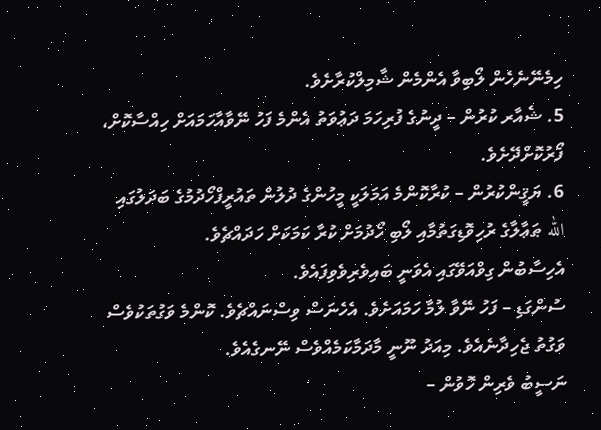ހިމެނޭނެހެން ލޯބިވާ އެންމެން ޝާމިލްކުރާށެވެ.
5. ޝެއާރ ކުރުން – ދީނުގެ ފުރިހަމަ ދަޢުވަތު އެންމެ ފަހު ނޭވާއާހަމައަށް ހިއްސާކޮށް، ފޯރުކޮށްދޭށެވެ.
6. ޔަޤީންކުރުން – ކުރާކޮންމެ އަމަލަކީ މީހުންގެ ދުލުން ތައުރީފްހޯދުމުގެ ބަދަލުގައި الله ޠަޢާލާގެ ރުހިވޮޑިގަތުމާއި ލޯބި ހޯދުމަށް ކުރާ ކަމަކަށް ހަދައްޗެވެ.
އެހިސާބުން ގިވްއަވޭގައި އެވަނީ ބައިވެރިވެވިފައެވެ.
ސުންގަޑި – ފަހު ނޭވާ ލުމާ ހަމައަށެވެ. އެހެނަސް ވިސްނައްޗެވެ. ކޮންމެ ވަގުތަކުވެސް ވަގުތު ޖެހިދާނެއެވެ. މިއަދު ނޫނީ މާދަމާކަމެއްވެސް ނޭނގެއެވެ.
ނަސީބު ވެރިން ހޮވުން –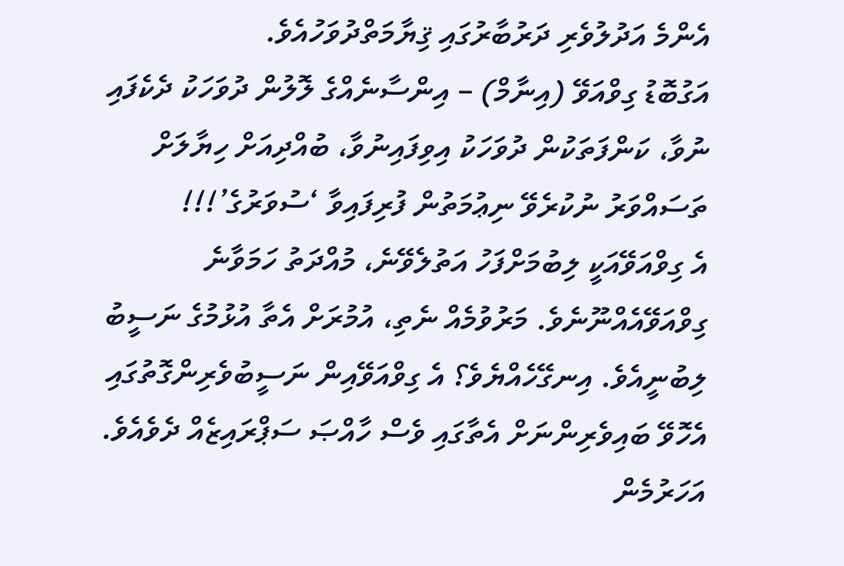އެންމެ އަދުލުވެރި ދަރުބާރުގައި ޤިޔާމަތްދުވަހުއެވެ.
އަގުބޮޑު ގިވްއަވޭ (އިނާމް) – އިންސާނެއްގެ ލޮލުން ދުވަހަކު ދެކެފައި ނުވާ، ކަންފަތަކުން ދުވަހަކު އިވިފައިނުވާ، ބުއްދިއަށް ހިޔާލަށް ތަސައްވަރު ނުކުރެވޭ ނިޢުމަތުން ފުރިފައިވާ ‘ސުވަރުގެ’!!!
އެ ގިވްއަވޭއަކީ ލިބުމަށްފަހު އަތުލެވޭނެ، މުއްދަތު ހަމަވާނެ ގިވްއަވޭއެއްނޫނެވެ. މަރުވުމެއް ނެތި، އުމުރަށް އެތާ އުޅުމުގެ ނަސީބު ލިބުނީއެވެ. އިނގޭހެއްޔެވެ؟ އެ ގިވްއަވޭއިން ނަސީބުވެރިންގޮތުގައި އެހޮވޭ ބައިވެރިންނަށް އެތާގައި ވެސް ހާއްޞަ ސަޕްރައިޒެއް ދެވެއެވެ. އަހަރުމެން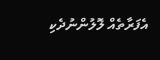އެފަރާތެއް ލޮލުންނުދެކި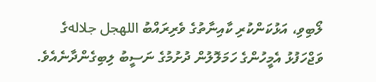ލޯބިވި، އަޅުކަންކުރި ކާއިނާތުގެ ވެރިރައްބު اللهجل جلالهގެ ވަޖްހަފުޅު އެމީހުންގެ ހަމަލޮލުން ދުށުމުގެ ނަސީބު ލިބިގެންދާނެއެވެ.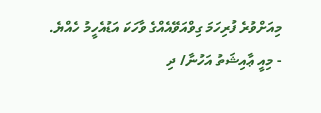މިއަށްވުރެ ފުރިހަމަ ގިވްއަވޭއެއްގެ ވާހަކަ އަޑުއެހީމު ހެއްޔެ.
- މިއީ ޢާއިޝަތު އަހުނާ/ ދި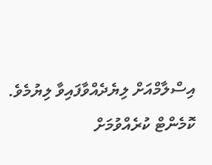އިސްލާމްއަށް ލިޔެދެއްވާފައިވާ ލިޔުމެވެ.
ކޮމެންޓް ކުރެއްވުމަށް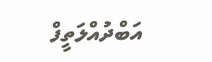އަބްދުއްލަތީފް